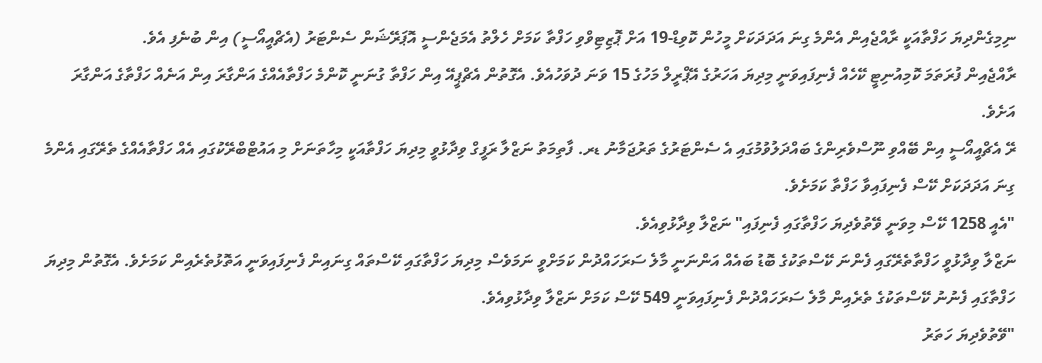ނިމިގެންދިޔަ ހަފްތާއަކީ ރާއްޖެއިން އެންމެ ގިނަ އަދަދަކަށް މީހުން ކޮވިޑް-19 އަށް ޕޮޒިޓިވްވި ހަފްތާ ކަމަށް ހެލްތު އެމަޖެންސީ އޮޕަރޭޝަން ސެންޓަރު (އެޗްއީއޯސީ) އިން ބުނެފި އެވެ.
ރާއްޖެއިން ފުރަތަމަ ކޮމިއުނިޓީ ކޭހެއް ފެނިފައިވަނީ މިދިޔަ އަހަރުގެ އޭޕްރީލް މަހުގެ 15 ވަނަ ދުވަހުއެވެ. އެގޮތުން އެޗްޕީއޭ އިން ހަފްތާ ގުނަނީ ކޮންމެ ހަފްތާއެއްގެ އަންގާރަ އިން އަނެއް ހަފްތާގެ އަންގާރަ އަށެވެ.
ރޭ އެޗްއީއޯސީ އިން ބޭއްވި ނޫސްވެރިންގެ ބައްދަލުވުމުގައި އެ ސެންޓަރުގެ ތަރުޖަމާނު ޑރ. ފާތިމަތު ނަޒްލާ ރަފީގް ވިދާޅުވީ މިދިޔަ ހަފްތާއަކީ މިހާތަނަށް މި އައުޓްބްރޭކުގައި އެއް ހަފްތާއެއްގެ ތެރޭގައި އެންމެ ގިނަ އަދަދަކަށް ކޭސް ފެނިފައިވާ ހަފްތާ ކަމަށެވެ.
"އެއީ 1258 ކޭސް މިވަނީ ވޭތުވެދިޔަ ހަފްތާގައި ފެނިފައި" ނަޒްލާ ވިދާޅުވިއެވެ.
ނަޒްލާ ވިދާޅުވީ ހަފްތާތެރޭގައި ފެންނަ ކޭސްތަކުގެ ބޮޑު ބައެއް އަންނަނީ މާލެ ސަރަހައްދުން ކަމަށްވީ ނަމަވެސް މިދިޔަ ހަފްތާގައި ކޭސްތައް ގިނައިން ފެނިފައިވަނީ އަތޮޅުތެރެއިން ކަމަށެވެ. އެގޮތުން މިދިޔަ ހަފްތާގައި ފެނުނު ކޭސްތަކުގެ ތެރެއިން މާލެ ސަރަހައްދުން ފެނިފައިވަނީ 549 ކޭސް ކަމަށް ނަޒްލާ ވިދާޅުވިއެވެ.
"ވޭތުވެދިޔަ ހަތަރު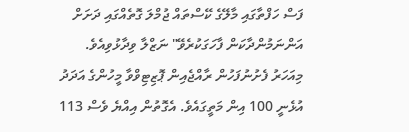ފަސް ހަފްތާގައި މާލޭގެ ކޭސްތައް ޖުމްލަ ގޮތެއްގައި ދަށަށް އަންނަމުންދާކަން ފާހަގަކުރެވޭ" ނަޒްލާ ވިދާޅުވިއެވެ.
މިއަހަރު ފެށުނުފަހުން ރާއްޖެއިން ޕޮޒިޓިވްވާ މީހުންގެ އަދަދު އުޅެނީ 100 އިން މަތީގައެވެ. އެގޮތުން އިއްޔެ ވެސް 113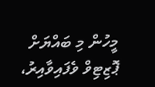މީހުން މި ބައްޔަށް ޕޮޒިޓިވް ވެފައިވާއިރު،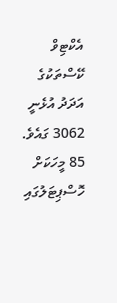އެކްޓިވް ކޭސްތަކުގެ އަދަދު އުޅެނީ 3062 ގައެވެ. 85 މީހަކަށް ހޮސްޕިޓަލުގައި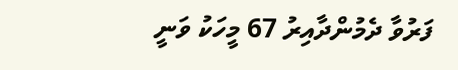ފަރުވާ ދެމުންދާއިރު 67 މީހަކު ވަނީ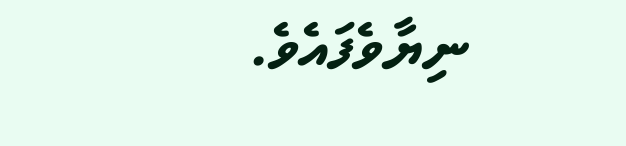ނިޔާވެފައެވެ.